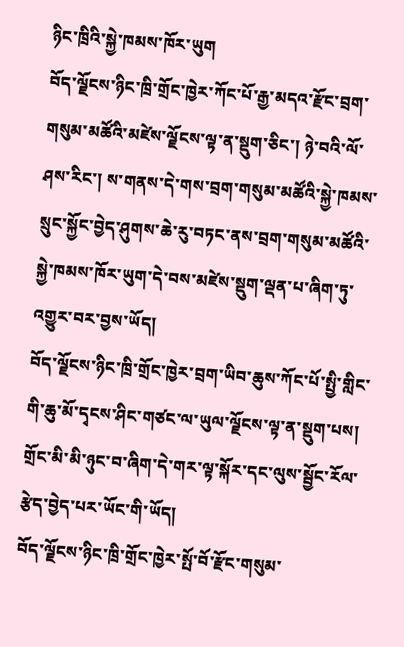ཉིང་ཁྲིའི་སྐྱེ་ཁམས་ཁོར་ཡུག
བོད་ལྗོངས་ཉིང་ཁྲི་གྲོང་ཁྱེར་ཀོང་པོ་རྒྱ་མདའ་རྫོང་བྲག་གསུམ་མཚོའི་མཛེས་ལྗོངས་ལྟ་ན་སྡུག་ཅིང་། ཉེ་བའི་ལོ་ཤས་རིང་། ས་གནས་དེ་གས་བྲག་གསུམ་མཚོའི་སྐྱེ་ཁམས་སྲུང་སྐྱོང་བྱེད་ཤུགས་ཆེ་རུ་བཏང་ནས་བྲག་གསུམ་མཚོའི་སྐྱེ་ཁམས་ཁོར་ཡུག་དེ་བས་མཛེས་སྡུག་ལྡན་པ་ཞིག་ཏུ་འགྱུར་བར་བྱས་ཡོད།
བོད་ལྗོངས་ཉིང་ཁྲི་གྲོང་ཁྱེར་བྲག་ཡིབ་ཆུས་ཀོང་པོ་སྤྱི་གླིང་གི་ཆུ་མོ་དྭངས་ཤིང་གཙང་ལ་ཡུལ་ལྗོངས་ལྟ་ན་སྡུག་པས། གྲོང་མི་མི་ཉུང་བ་ཞིག་དེ་གར་ལྟ་སྐོར་དང་ལུས་སྦྱོང་རོལ་རྩེད་བྱེད་པར་ཡོང་གི་ཡོད།
བོད་ལྗོངས་ཉིང་ཁྲི་གྲོང་ཁྱེར་སྤོ་བོ་རྫོང་གསུམ་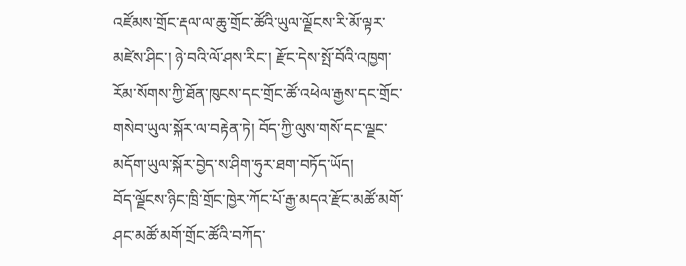འཛོམས་གྲོང་རྡལ་ལ་ཆུ་གྲོང་ཚོའི་ཡུལ་ལྗོངས་རི་མོ་ལྟར་མཛེས་ཤིང་། ཉེ་བའི་ལོ་ཤས་རིང་། རྫོང་དེས་སྤོ་བོའི་འཁྱག་རོམ་སོགས་ཀྱི་ཐོན་ཁུངས་དང་གྲོང་ཚོ་འཕེལ་རྒྱས་དང་གྲོང་གསེབ་ཡུལ་སྐོར་ལ་བརྟེན་ཏེ། བོད་ཀྱི་ལུས་གསོ་དང་ལྗང་མདོག་ཡུལ་སྐོར་བྱེད་ས་ཤིག་ཧུར་ཐག་བཏོད་ཡོད།
བོད་ལྗོངས་ཉིང་ཁྲི་གྲོང་ཁྱེར་ཀོང་པོ་རྒྱ་མདའ་རྫོང་མཚོ་མགོ་ཤང་མཚོ་མགོ་གྲོང་ཚོའི་བཀོད་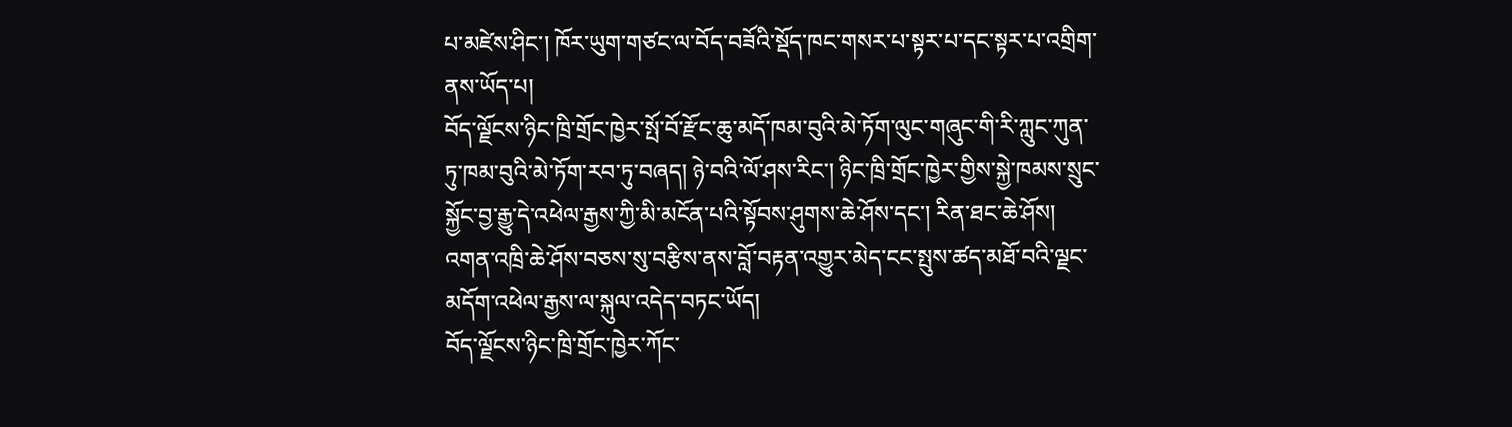པ་མཛེས་ཤིང་། ཁོར་ཡུག་གཙང་ལ་བོད་བཟོའི་སྡོད་ཁང་གསར་པ་སྟར་པ་དང་སྟར་པ་འགྲིག་ནས་ཡོད་པ།
བོད་ལྗོངས་ཉིང་ཁྲི་གྲོང་ཁྱེར་སྤོ་བོ་རྫོང་ཆུ་མདོ་ཁམ་བུའི་མེ་ཏོག་ལུང་གཞུང་གི་རི་ཀླུང་ཀུན་ཏུ་ཁམ་བུའི་མེ་ཏོག་རབ་ཏུ་བཞད། ཉེ་བའི་ལོ་ཤས་རིང་། ཉིང་ཁྲི་གྲོང་ཁྱེར་གྱིས་སྐྱེ་ཁམས་སྲུང་སྐྱོང་བྱ་རྒྱུ་དེ་འཕེལ་རྒྱས་ཀྱི་མི་མངོན་པའི་སྟོབས་ཤུགས་ཆེ་ཤོས་དང་། རིན་ཐང་ཆེ་ཤོས། འགན་འཁྲི་ཆེ་ཤོས་བཅས་སུ་བརྩིས་ནས་བློ་བརྟན་འགྱུར་མེད་ངང་སྤུས་ཚད་མཐོ་བའི་ལྗང་མདོག་འཕེལ་རྒྱས་ལ་སྐུལ་འདེད་བཏང་ཡོད།
བོད་ལྗོངས་ཉིང་ཁྲི་གྲོང་ཁྱེར་ཀོང་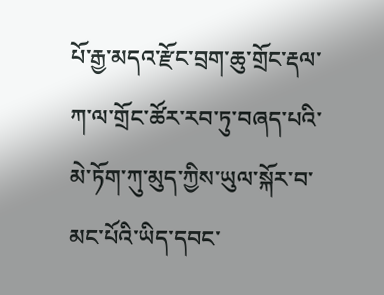པོ་རྒྱ་མདའ་རྫོང་བྲག་ཆུ་གྲོང་རྡལ་ཀ་ལ་གྲོང་ཚོར་རབ་ཏུ་བཞད་པའི་མེ་ཏོག་ཀུ་མུད་ཀྱིས་ཡུལ་སྐོར་བ་མང་པོའི་ཡིད་དབང་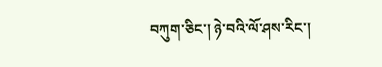བཀུག་ཅིང་། ཉེ་བའི་ལོ་ཤས་རིང་།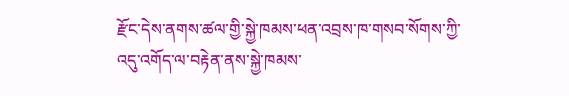རྫོང་དེས་ནགས་ཚལ་གྱི་སྐྱེ་ཁམས་ཕན་འབྲས་ཁ་གསབ་སོགས་ཀྱི་འདུ་འགོད་ལ་བརྟེན་ནས་སྐྱེ་ཁམས་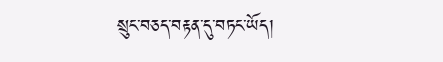སྲུང་བཅད་བརྟན་དུ་བཏང་ཡོད།